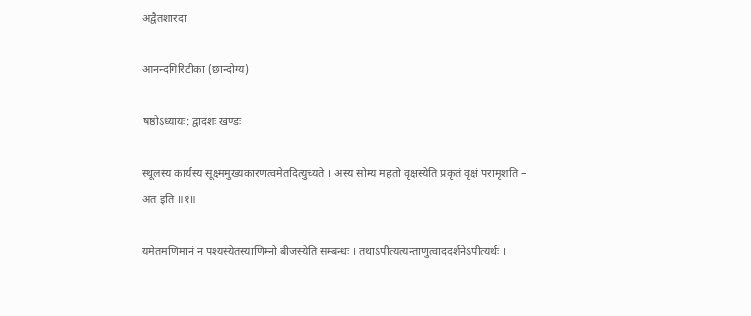अद्वैतशारदा

आनन्दगिरिटीका (छान्दोग्य)

षष्ठोऽध्यायः: द्वादशः खण्डः

स्थूलस्य कार्यस्य सूक्ष्ममुख्यकारणत्वमेतदित्युच्यते । अस्य सोम्य महतो वृक्षस्येति प्रकृतं वृक्षं परामृशति –
अत इति ॥१॥

यमेतमणिमानं न पश्यस्येतस्याणिम्नो बीजस्येति सम्बन्धः । तथाऽपीत्यत्यन्ताणुत्वाददर्शनेऽपीत्यर्थः ।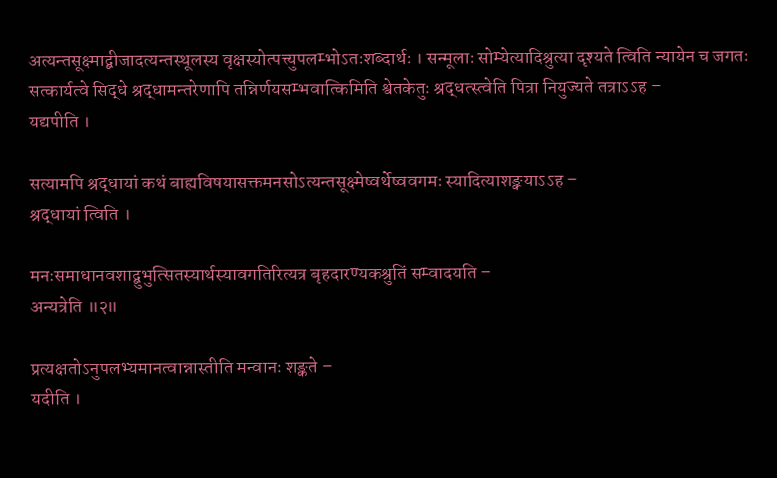अत्यन्तसूक्ष्माद्बीजादत्यन्तस्थूलस्य वृक्षस्योत्पत्त्युपलम्भोऽतःशब्दार्थः । सन्मूलाः सोम्येत्यादिश्रुत्या दृश्यते त्विति न्यायेन च जगतः सत्कार्यत्वे सिद्धे श्रद्धामन्तरेणापि तन्निर्णयसम्भवात्किमिति श्वेतकेतुः श्रद्धत्स्त्वेति पित्रा नियुज्यते तत्राऽऽह –
यद्यपीति ।

सत्यामपि श्रद्धायां कथं बाह्यविषयासक्तमनसोऽत्यन्तसूक्ष्मेष्वर्थेष्ववगमः स्यादित्याशङ्क्याऽऽह –
श्रद्धायां त्विति ।

मनःसमाधानवशाद्बुभुत्सितस्यार्थस्यावगतिरित्यत्र बृहदारण्यकश्रुतिं सम्वादयति –
अन्यत्रेति ॥२॥

प्रत्यक्षतोऽनुपलभ्यमानत्वान्नास्तीति मन्वानः शङ्कते –
यदीति ।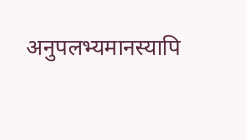अनुपलभ्यमानस्यापि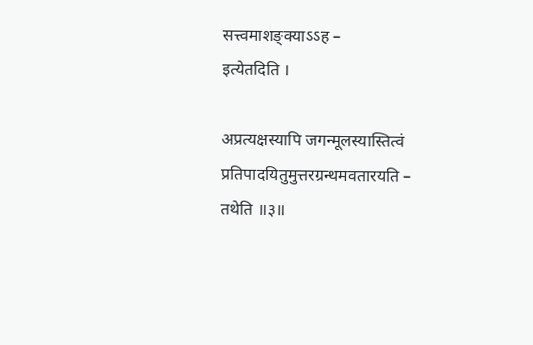सत्त्वमाशङ्क्याऽऽह –
इत्येतदिति ।

अप्रत्यक्षस्यापि जगन्मूलस्यास्तित्वं प्रतिपादयितुमुत्तरग्रन्थमवतारयति –
तथेति ॥३॥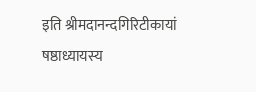इति श्रीमदानन्दगिरिटीकायां षष्ठाध्यायस्य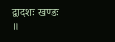द्वादशः खण्डः ॥